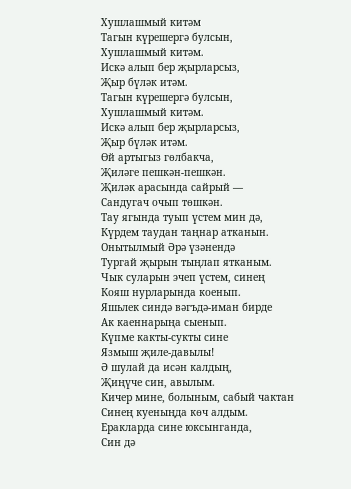Хушлашмый китәм
Тагын күрешергә булсын,
Хушлашмый китәм.
Искә алып бер җырларсыз,
Җыр бүләк итәм.
Тагын күрешергә булсын,
Хушлашмый китәм.
Искә алып бер җырларсыз,
Җыр бүләк итәм.
Өй артыгыз гөлбакча,
Җиләге пешкән-пешкән.
Җиләк арасында сайрый —
Сандугач очып төшкән.
Тау ягында туып үстем мин дә,
Күрдем таудан таңнар атканын.
Онытылмый Әрә үзәнендә
Тургай җырын тыңлап ятканым.
Чык суларын эчеп үстем, синең
Кояш нурларында коенып.
Яшьлек синдә вәгъдә-иман бирде
Ак каеннарыңа сыенып.
Күпме какты-сукты сине
Язмыш җиле-давылы!
Ә шулай да исән калдың,
Җиңүче син, авылым.
Кичер мине, болыным, сабый чактан
Синең куеныңда көч алдым.
Еракларда сине юксынганда,
Син дә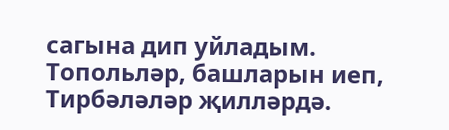сагына дип уйладым.
Топольләр, башларын иеп,
Тирбәләләр җилләрдә.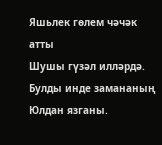Яшьлек гөлем чәчәк атты
Шушы гүзәл илләрдә.
Булды инде замананың
Юлдан язганы.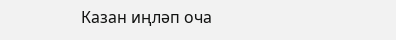Казан иңләп оча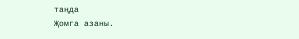таңда
Җомга азаны.